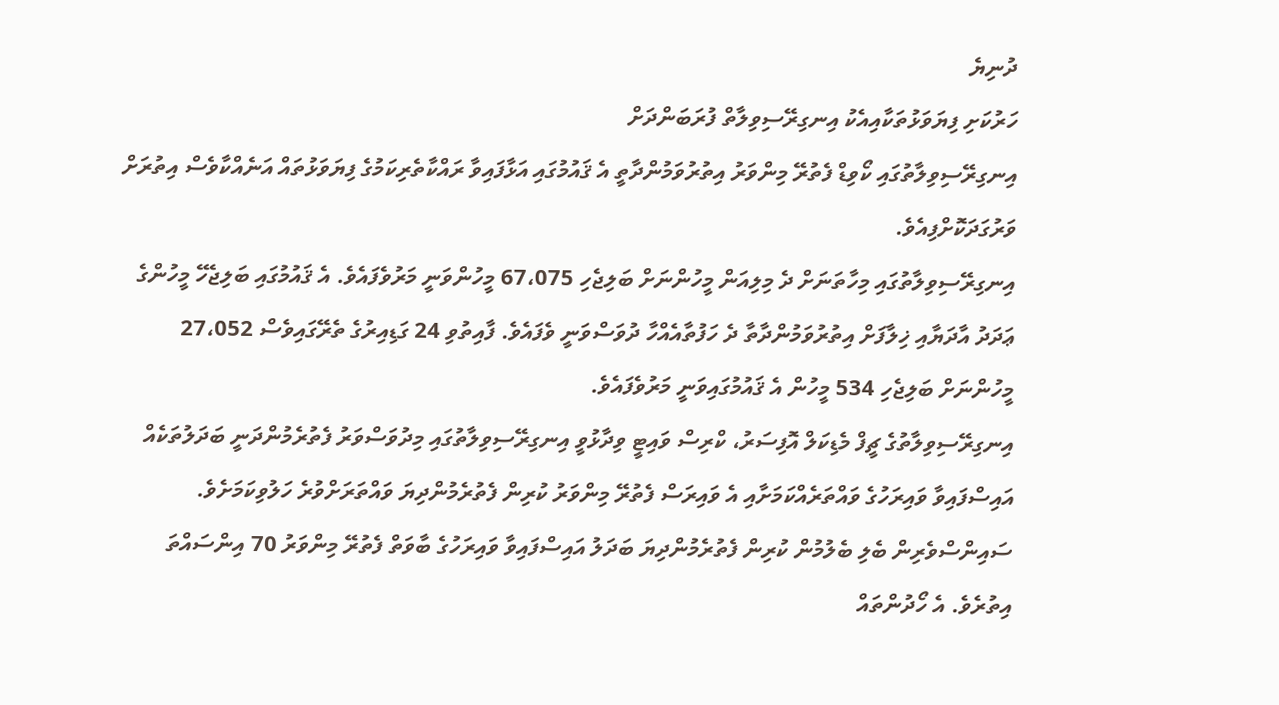ދުނިޔެ
ހަރުކަށި ފިޔަވަޅުތަކާއިއެކު އިނގިރޭސިވިލާތް ފުރަބަންދަށް
އިނގިރޭސިވިލާތުގައި ކޯވިޑް ފެތުރޭ މިންވަރު އިތުރުވަމުންދާތީ އެ ޤައުމުގައި އަޅާފައިވާ ރައްކާތެރިކަމުގެ ފިޔަވަޅުތައް އަނެއްކާވެސް އިތުރަށް ވަރުގަދަކޮށްފިއެވެ.
އިނގިރޭސިވިލާތުގައި މިހާތަނަށް ދެ މިލިއަން މީހުންނަށް ބަލިޖެހި 67،075 މީހުންވަނީ މަރުވެފައެވެ. އެ ޤައުމުގައި ބަލިޖެހޭ މީހުންގެ ޢަދަދު އާދަޔާއި ޚިލާފަށް އިތުރުވަމުންދާތާ ދެ ހަފުތާއެއްހާ ދުވަސްވަނީ ވެފައެވެ. ފާއިތުވި 24 ގަޑިއިރުގެ ތެރޭގައިވެސް 27،052 މީހުންނަށް ބަލިޖެހި 534 މީހުން އެ ޤައުމުގައިވަނީ މަރުވެފައެވެ.
އިނގިރޭސިވިލާތުގެ ޗީފް މެޑިކަލް އޮފިސަރު، ކްރިސް ވައިޓީ ވިދާޅުވީ އިނގިރޭސިވިލާތުގައި މިދުވަސްވަރު ފެތުރެމުންދަނީ ބަދަލުތަކެއް އައިސްފައިވާ ވައިރަހުގެ ވައްތަރެއްކަމަށާއި އެ ވައިރަސް ފެތުރޭ މިންވަރު ކުރިން ފެތުރެމުންދިޔަ ވައްތަރަށްވުރެ ހަލުވިކަމަށެވެ. ސައިންސްވެރިން ބެލި ބެލުމުން ކުރިން ފެތުރެމުންދިޔަ ބަދަލު އައިސްފައިވާ ވައިރަހުގެ ބާވަތް ފެތުރޭ މިންވަރު 70 އިންސައްތަ އިތުރެވެ. އެ ހޯދުންތައް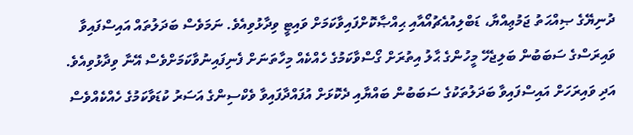ދުނިޔޭގެ ޞިއްޙަތު ޖަމުޢިއްޔާ، ޑަބްލިއުއެޗުއޯއާއި ޙިއްޞާކޮށްފައިވާކަމަށް ވައިޓީ ވިދާޅުވިއެވެ. ނަމަވެސް ބަދަލުތައް އައިސްފައިވާ ވައިރަސްގެ ސަބަބުން ބަލިޖެހޭ މީހުންގެ ޙާލު އިތުރަށް ގޯސްވާކަމުގެ ހެއްކެއް މިހާތަނަށް ފެނިފައިނުވާކަމަށްވެސް އޭނާ ވިދާޅުވިއެވެ. އަދި ވައިރަހަށް އައިސްފައިވާ ބަދަލުތަކުގެ ސަބަބުން ބައްޔާއި ދެކޮޅަށް އުފައްދާފައިވާ ވެކްސިންގެ އަސަރު ކުޑަވާކަމުގެ ހެއްކެއްވެސް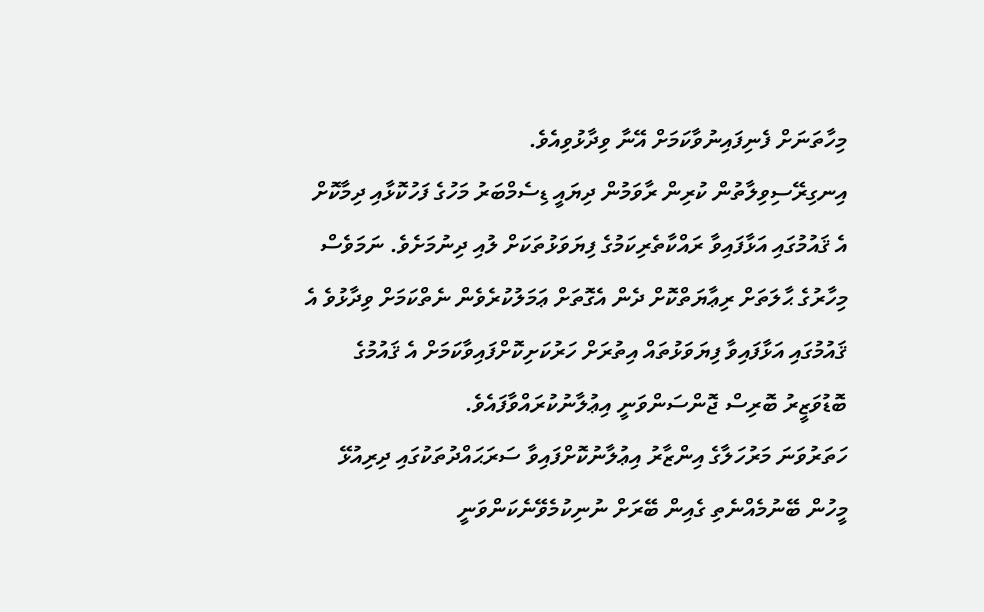މިހާތަނަށް ފެނިފައިނުވާކަމަށް އޭނާ ވިދާޅުވިއެވެ.
އިނގިރޭސިވިލާތުން ކުރިން ރާވަމުން ދިޔައީ ޑިސެމްބަރު މަހުގެ ފަހުކޮޅާއި ދިމާކޮށް އެ ޤައުމުގައި އަޅާފައިވާ ރައްކާތެރިކަމުގެ ފިޔަވަޅުތަކަށް ލުއި ދިނުމަށެވެ. ނަމަވެސް މިހާރުގެ ޙާލަތަށް ރިޢާޔަތްކޮށް ދެން އެގޮތަށް ޢަމަލުކުރެވެން ނެތްކަމަށް ވިދާޅުވެ އެ ޤައުމުގައި އަޅާފައިވާ ފިޔަވަޅުތައް އިތުރަށް ހަރުކަށިކޮށްފައިވާކަމަށް އެ ޤައުމުގެ ބޮޑުވަޒީރު ބޮރިސް ޖޮންސަންވަނީ އިޢުލާނުކުރައްވާފައެވެ.
ހަތަރުވަނަ މަރުހަލާގެ އިންޒާރު އިޢުލާނުކޮށްފައިވާ ސަރަޙައްދުތަކުގައި ދިރިއުޅޭ މީހުން ބޭނުމެއްނެތި ގެއިން ބޭރަށް ނުނިކުމެވޭނެކަންވަނީ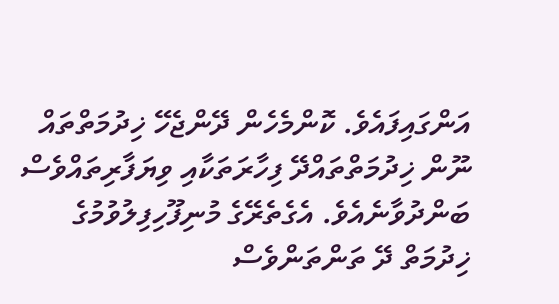އަންގައިފައެވެ. ކޮންމެހެން ދޭންޖެހޭ ޚިދުމަތްތައް ނޫން ޚިދުމަތްތައްދޭ ފިހާރަތަކާއި ވިޔަފާރިތައްވެސް ބަންދުވާނެއެވެ. އެގެތެރޭގެ މުނިފޫހިފިލުވުމުގެ ޚިދުމަތް ދޭ ތަންތަންވެސް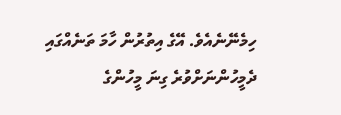ހިމެނޭނެއެވެ. އޭގެ އިތުރުން ހާމަ ތަނެއްގައި ދެމީހުންނަށްވުރެ ގިނަ މީހުންގެ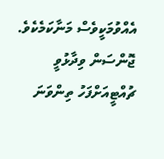އެއްވުމަކީވެސް މަނާކަމެކެވެ. ޖޮންސަން ވިދާޅުވީ ޗުއްޓީއަށްފަހު ތިންވަނަ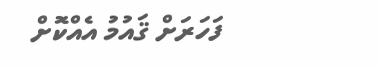ފަހަރަށް ޤައުމު އެއްކޮށް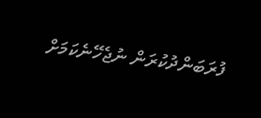ފުރަބަންދުކުރަން ނުޖެހޭނެކަމަށް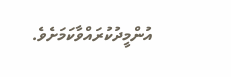އުންމީދުކުރައްވާކަމަށެވެ.